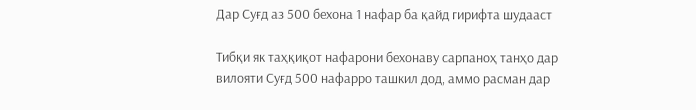Дар Суғд аз 500 бехона 1 нафар ба қайд гирифта шудааст

Тибқи як таҳқиқот нафарони бехонаву сарпаноҳ танҳо дар вилояти Суғд 500 нафарро ташкил дод, аммо расман дар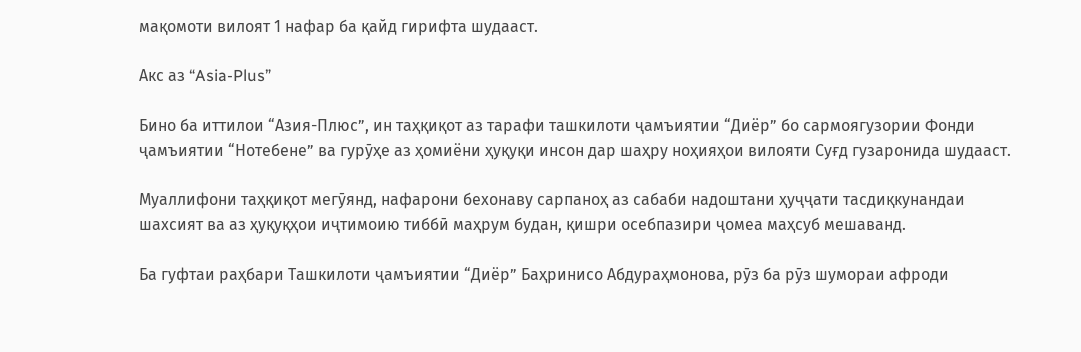мақомоти вилоят 1 нафар ба қайд гирифта шудааст.

Акс аз “Asia-Plus”

Бино ба иттилои “Азия-Плюс”, ин таҳқиқот аз тарафи ташкилоти ҷамъиятии “Диёр” бо сармоягузории Фонди ҷамъиятии “Нотебене” ва гурӯҳе аз ҳомиёни ҳуқуқи инсон дар шаҳру ноҳияҳои вилояти Суғд гузаронида шудааст.

Муаллифони таҳқиқот мегӯянд, нафарони бехонаву сарпаноҳ аз сабаби надоштани ҳуҷҷати тасдиқкунандаи шахсият ва аз ҳуқуқҳои иҷтимоию тиббӣ маҳрум будан, қишри осебпазири ҷомеа маҳсуб мешаванд.

Ба гуфтаи раҳбари Ташкилоти ҷамъиятии “Диёр” Баҳринисо Абдураҳмонова, рӯз ба рӯз шумораи афроди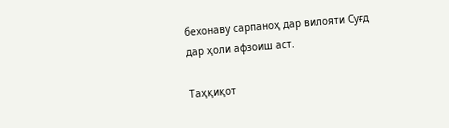бехонаву сарпаноҳ дар вилояти Суғд дар ҳоли афзоиш аст.

Таҳқиқот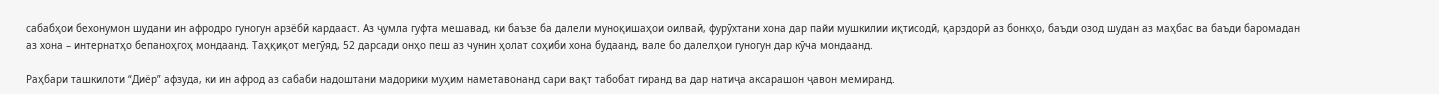сабабҳои бехонумон шудани ин афродро гуногун арзёбӣ кардааст. Аз ҷумла гуфта мешавад, ки баъзе ба далели муноқишаҳои оилваӣ, фурӯхтани хона дар пайи мушкилии иқтисодӣ, қарздорӣ аз бонкҳо, баъди озод шудан аз маҳбас ва баъди баромадан аз хона – интернатҳо бепаноҳгоҳ мондаанд. Таҳқиқот мегӯяд, 52 дарсади онҳо пеш аз чунин ҳолат соҳиби хона будаанд, вале бо далелҳои гуногун дар кӯча мондаанд.

Раҳбари ташкилоти “Диёр” афзуда, ки ин афрод аз сабаби надоштани мадорики муҳим наметавонанд сари вақт табобат гиранд ва дар натиҷа аксарашон ҷавон мемиранд.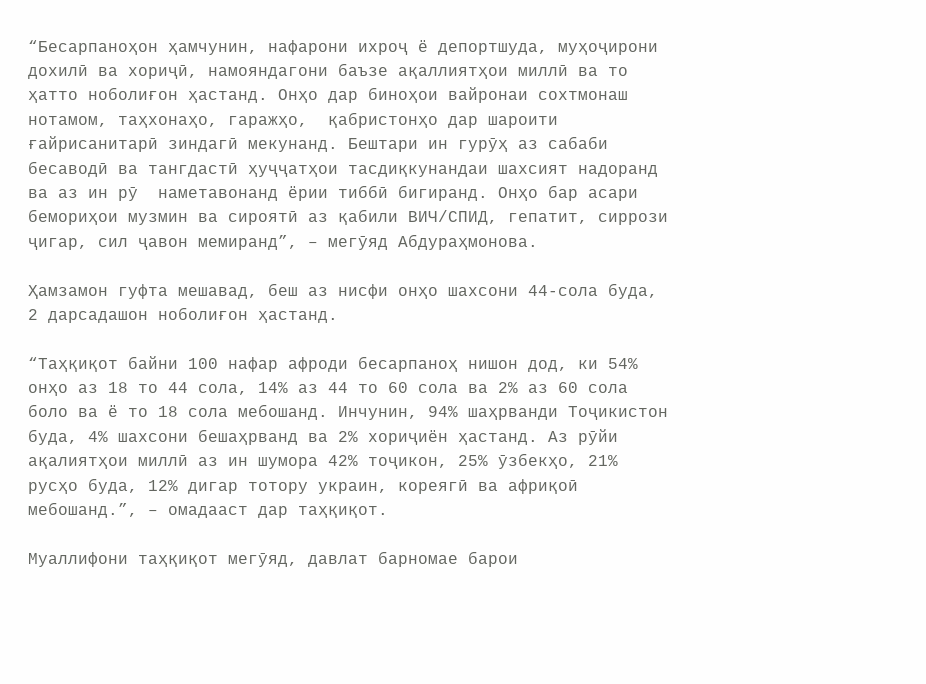“Бесарпаноҳон ҳамчунин, нафарони ихроҷ ё депортшуда, муҳоҷирони дохилӣ ва хориҷӣ, намояндагони баъзе ақаллиятҳои миллӣ ва то ҳатто ноболиғон ҳастанд. Онҳо дар биноҳои вайронаи сохтмонаш нотамом, таҳхонаҳо, гаражҳо,  қабристонҳо дар шароити ғайрисанитарӣ зиндагӣ мекунанд. Бештари ин гурӯҳ аз сабаби бесаводӣ ва тангдастӣ ҳуҷҷатҳои тасдиқкунандаи шахсият надоранд ва аз ин рӯ  наметавонанд ёрии тиббӣ бигиранд. Онҳо бар асари бемориҳои музмин ва сироятӣ аз қабили ВИЧ/СПИД, гепатит, сиррози ҷигар, сил ҷавон мемиранд”, – мегӯяд Абдураҳмонова.

Ҳамзамон гуфта мешавад, беш аз нисфи онҳо шахсони 44-сола буда, 2 дарсадашон ноболиғон ҳастанд.

“Таҳқиқот байни 100 нафар афроди бесарпаноҳ нишон дод, ки 54% онҳо аз 18 то 44 сола, 14% аз 44 то 60 сола ва 2% аз 60 сола боло ва ё то 18 сола мебошанд. Инчунин, 94% шаҳрванди Тоҷикистон буда, 4% шахсони бешаҳрванд ва 2% хориҷиён ҳастанд. Аз рӯйи ақалиятҳои миллӣ аз ин шумора 42% тоҷикон, 25% ӯзбекҳо, 21% русҳо буда, 12% дигар тотору украин, кореягӣ ва африқоӣ мебошанд.”, – омадааст дар таҳқиқот.

Муаллифони таҳқиқот мегӯяд, давлат барномае барои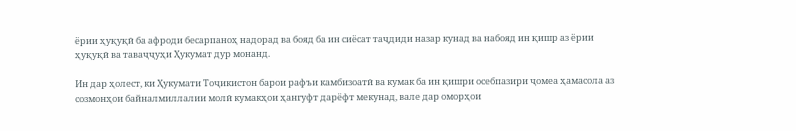ёрии ҳуқуқӣ ба афроди бесарпаноҳ надорад ва бояд ба ин сиёсат таҷдиди назар кунад ва набояд ин қишр аз ёрии ҳуқуқӣ ва таваҷҷуҳи Ҳукумат дур монанд.

Ин дар ҳолест, ки Ҳукумати Тоҷикистон барои рафъи камбизоатӣ ва кумак ба ин қишри осебпазири ҷомеа ҳамасола аз созмонҳои байналмиллалии молӣ кумакҳои ҳангуфт дарёфт мекунад, вале дар оморҳои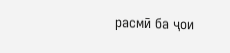расмӣ ба ҷои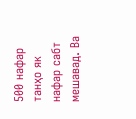500 нафар танҳо як нафар сабт мешавад. Ва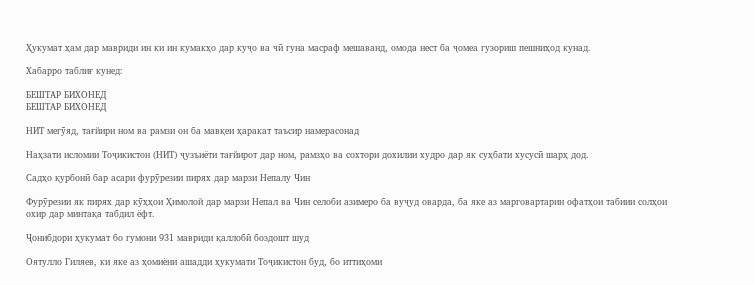Ҳукумат ҳам дар мавриди ин ки ин кумакҳо дар куҷо ва чӣ гуна масраф мешаванд, омода нест ба ҷомеа гузориш пешниҳод кунад.

Хабарро таблиғ кунед:

БЕШТАР БИХОНЕД
БЕШТАР БИХОНЕД

НИТ мегӯяд, тағйири ном ва рамзи он ба мавқеи ҳаракат таъсир намерасонад

Наҳзати исломии Тоҷикистон (НИТ) ҷузъиёти тағйирот дар ном, рамзҳо ва сохтори дохилии худро дар як суҳбати хусусӣ шарҳ дод.

Садҳо қурбонӣ бар асари фурӯрезии пирях дар марзи Непалу Чин

Фурӯрезии як пирях дар кӯҳҳои Ҳимолой дар марзи Непал ва Чин селоби азимеро ба вуҷуд оварда, ба яке аз марговартарин офатҳои табиии солҳои охир дар минтақа табдил ёфт.

Ҷонибдори ҳукумат бо гумони 931 мавриди қаллобӣ боздошт шуд

Оятулло Гиляев, ки яке аз ҳомиёни ашадди ҳукумати Тоҷикистон буд, бо иттиҳоми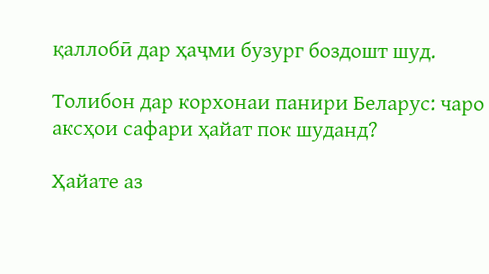қаллобӣ дар ҳаҷми бузург боздошт шуд.

Толибон дар корхонаи панири Беларус: чаро аксҳои сафари ҳайат пок шуданд?

Ҳайате аз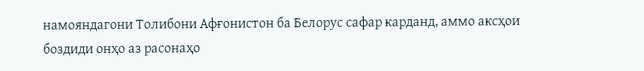намояндагони Толибони Афғонистон ба Белорус сафар карданд, аммо аксҳои боздиди онҳо аз расонаҳо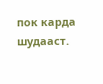пок карда шудааст.